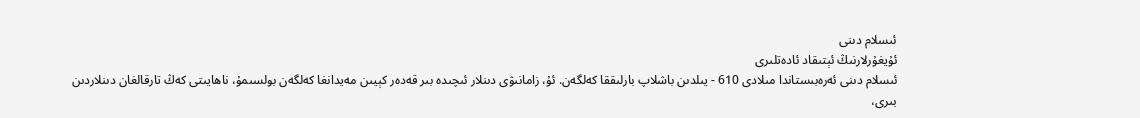ئىسلام دىنى
ئۇيغۇرلارنىڭ ئېتىقاد ئادەتلىرى
ئىسلام دىنى ئەرەبىستاندا مىلادى 610 - يىلدىن باشلاپ بارلىققا كەلگەن. ئۇ، زامانىۋى دىنلار ئىچىدە بىر قەدەر كېيىن مەيدانغا كەلگەن بولسىمۇ، ناھايىتى كەڭ تارقالغان دىنلاردىن بىرى،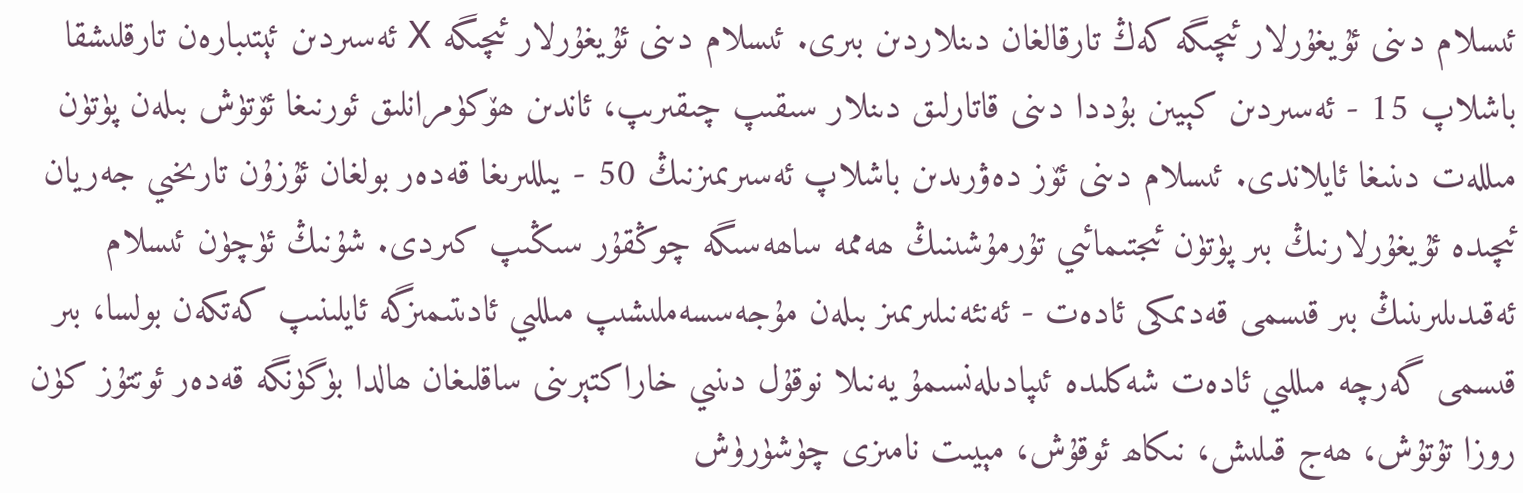ئىسلام دىنى ئۇيغۇرلار ئىچىگە كەڭ تارقالغان دىنلاردىن بىرى. ئىسلام دىنى ئۇيغۇرلار ئىچىگە Ⅹ ئەسىردىن ئېتىبارەن تارقلىشقا باشلاپ 15 - ئەسىردىن كېيىن بۇددا دىنى قاتارلىق دىنلار سىقىپ چىقىرىپ، ئاندىن ھۆكۈمرانلىق ئورنىغا ئۆتۈش بىلەن پۈتۈن مىللەت دىنىغا ئايلاندى. ئىسلام دىنى ئۆز دەۋرىدىن باشلاپ ئەسىرىمىزنىڭ 50 - يىللىرىغا قەدەر بولغان ئۇزۇن تارىخىي جەريان ئىچىدە ئۇيغۇرلارنىڭ بىر پۈتۈن ئىجتىمائىي تۇرمۇشىنىڭ ھەممە ساھەسىگە چوڭقۇر سىڭىپ كىردى. شۇنىڭ ئۈچۈن ئىسلام ئەقىدىلىرىنىڭ بىر قىسمى قەدىمكى ئادەت - ئەنئەنىلىرىمىز بىلەن مۇجەسسەملىشىپ مىللىي ئادىتىمىزگە ئايلىنىپ كەتكەن بولسا، بىر قىسمى گەرچە مىللىي ئادەت شەكلىدە ئىپادىلەنسىمۇ يەنىلا نوقۇل دىنىي خاراكتېرىنى ساقلىغان ھالدا بۈگۈنگە قەدەر ئوتتۇز كۈن روزا تۇتۇش، ھەج قىلىش، نىكاھ ئوقۇش، مېيىت نامىزى چۈشۈرۈش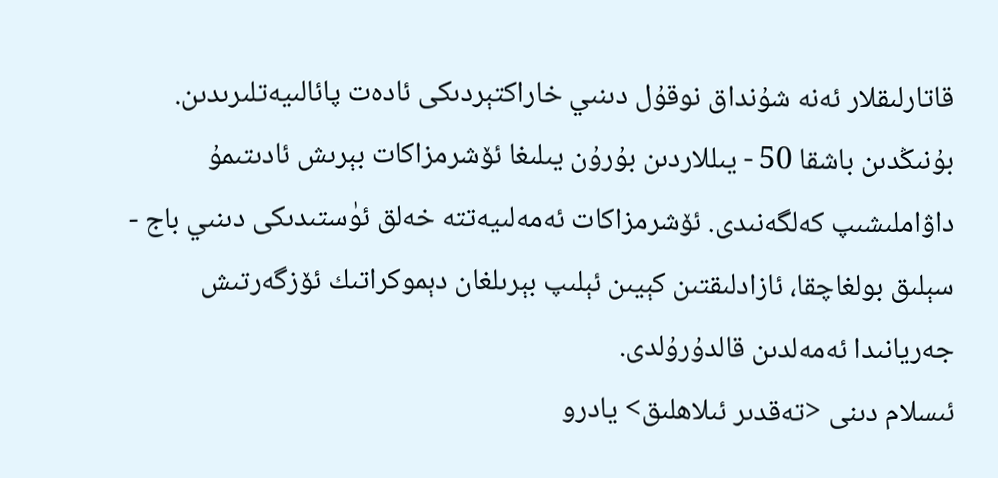قاتارلىقلار ئەنە شۇنداق نوقۇل دىنىي خاراكتېردىكى ئادەت پائالىيەتلىرىدىن. بۇنىڭدىن باشقا 50 - يىللاردىن بۇرۇن يىلىغا ئۆشرمزاكات بېرىش ئادىتىمۇ داۋاملىشىپ كەلگەنىدى. ئۆشرمزاكات ئەمەلىيەتتە خەلق ئۈستىدىكى دىنىي باج - سېلىق بولغاچقا، ئازادلىقتىن كېيىن ئېلىپ بېرىلغان دېموكراتىك ئۆزگەرتىش جەريانىدا ئەمەلدىن قالدۇرۇلدى.
ئىسلام دىنى <تەقدىر ئىلاھلىق> يادرو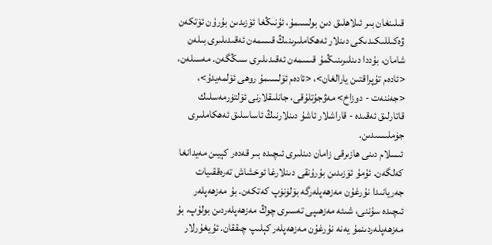قىلىنغان بىر ئىلاھلىق دىن بولسىمۇ، ئۇنىڭغا ئۆزىدىن بۇرۇن ئۆتكەن ۋەكىللىكىدىكى دىنلار ئەھكاملىرىنىڭ قىسمەن ئەقىدىلىرى بىلەن شامان، بۇددا دىنلىرىنىڭمۇ قىسمەن ئەقىدىلىرى سىڭگەن. مەسىلەن، <ئادەم تۇپراقتىن يارالغان>، <ئادەم ئۆلسىمۇ روھى ئۆلمەيدۇ>، <جەننەت - دوزاخ> مەۋجۇتلۇقى، جانلىقلارنى ئۆلتۈرمەسلىك قاتارلىق ئەقىدە - قاراشلار ئاشۇ دىنلارنىڭ ئاساسلىق ئەھكاملىرى جۈملىسىدىن.
ئىسلام دىنى ھازىرقى زامان دىنلىرى ئىچىدە بىر قەدەر كېيىن مەيدانغا كەلگەن. ئۇمۇ ئۆزىدىن بۇرۇنقى دىنلارغا ئوخشاش تەرەققىيات جەريانىدا نۇرغۇن مەزھەپلەرگە بۆلۈنۈپ كەتكەن. بۇ مەزھەپلەر ئىچىدە سۇننى، شىئە مەزھىپى تەسىرى چوڭ مەزھەپلەردىن بولۇپ، بۇ مەزھەپلەردىنمۇ يەنە نۇرغۇن مەزھەپلەر كېلىپ چىققان. ئۇيغۇرلار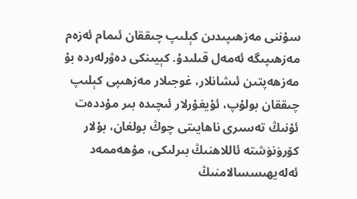سۇننى مەزھىپىدىن كېلىپ چىققان ئىمام ئەزەم مەزھىپىگە ئەمەل قىلىدۇ. كېيىنكى دەۋرلەردە بۇ مەزھەپتىن ئىشانلار، غوجىلار مەزھىپى كېلىپ چىققان بولۇپ، ئۇيغۇرلار ئىچىدە بىر مۇددەت ئۇنىڭ تەسىرى ناھايىتى چوڭ بولغان، بۇلار كۆرۈنۈشتە ئاللاھنىڭ بىرلىكى، مۇھەممەد ئەلەيھىسسالامنىڭ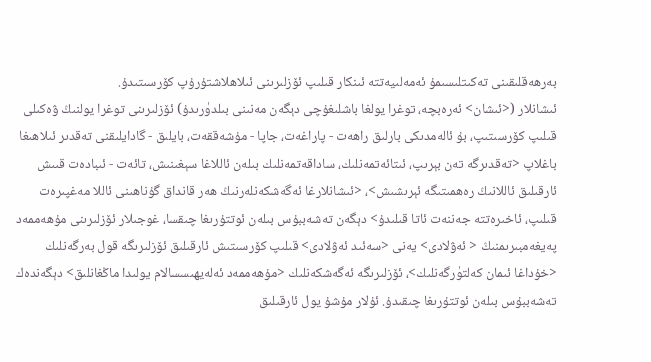بەرھەقلىقىنى تەكىتلىسىمۇ ئەمەلىيەتتە ئىنكار قىلىپ ئۆزلىرىنى ئىلاھلاشتۇرۇپ كۆرسىتىدۇ.
ئىشانلار (<ئىشان> ئەرەبچە، توغرا يولغا باشلىغۇچى دېگەن مەنىنى بىلدۈرىدۇ) ئۆزلىرىنى توغرا يولنىڭ ۋەكىلى قىلىپ كۆرسىتىپ، بۇ ئالەمدىكى بارلىق راھەت - پاراغەت، جاپا - مۇشەققەت، بايلىق - گادايلىقنى تەقدىر ئىلاھىغا باغلاپ <تەقدىرگە تەن بېرىپ، ئىتائەتمەنلىك، ساداقەتمەنلىك بىلەن ئاللاغا سېغىنىش، تائەت - ئىبادەت قىىش ئارقىلىق ئاللانىڭ رەھمىتىگە ئېرىشىش>، <ئىشانلارغا ئەگەشكەنلەرنىڭ ھەر قانداق گۇناھىنى ئاللا مەغپىرەت قىلىپ، ئاخىرەتتە جەننەت ئاتا قىلىدۇ> دېگەن تەشەببۇس بىلەن ئوتتۇرىغا چىقسا، غوجىلار ئۆزلىرىنى مۇھەممەد پەيغەمبىرىمنىڭ < ئەۋلادى> يەنى <سەئىد ئەۋلادى> قىلىپ كۆرسىتىش ئارقىلىق ئۆزلىرىگە قول بەرگەنلىك <خۇداغا ئىمان كەلتۈرگەنلىك>، ئۆزلىرىگە ئەگەشكەنلىك <مۇھەممەد ئەلەيھىسسالام يولىدا ماڭغانلىق> دېگەندەك تەشەببۇس بىلەن ئوتتۇرىغا چىقىدۇ. ئۇلار مۇشۇ يول ئارقىلىق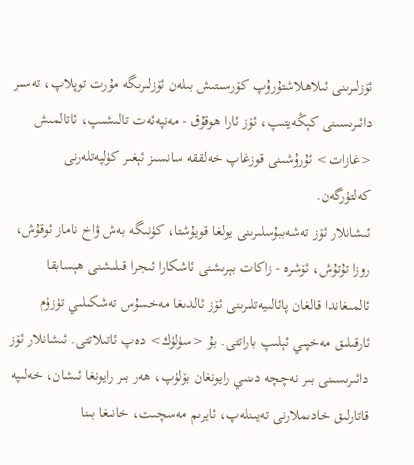ئۆزلىرىنى ئىلاھلاشتۇرۇپ كۆرسىتىش بىلەن ئۆزلىرىگە مۇرت توپلاپ، تەسىر دائىرىسىنى كېڭەيتىپ، ئۆز ئارا ھوقۇق - مەنپەئەت تالىشىپ، ئاتالمىش <غازات> ئۇرۇشىنى قوزغاپ خەلققە سانسىز ئېغىر كۈلپەتلەرنى كەلتۈرگەن.
ئىشانلار ئۆز تەشەببۇسلىرىنى يولغا قويۇشتا، كۈنىگە بەش ۋاخ ناماز ئوقۇش، روزا تۇتۇش، ئۆشرە - زاكات بېرىشنى ئاشكارا ئىجرا قىلىشنى ھېسابقا ئالمىغاندا قالغان پائالىيەتلىرىنى ئۆز ئالدىغا مەخسۇس تەشكىلىي تۈزۈم ئارقىلىق مەخپىي ئېلىپ باراتتى. بۇ <سۈلۈك> دەپ ئاتىلاتتى. ئىشانلار ئۆز دائىرىسىنى بىر نەچچە دىنىي رايونغان بۆلۈپ، ھەر بىر رايونغا ئىشان، خەلىپە قاتارلىق خادىملارنى تەيىنلەپ، ئايرىم مەسچىت، خانىغا بىنا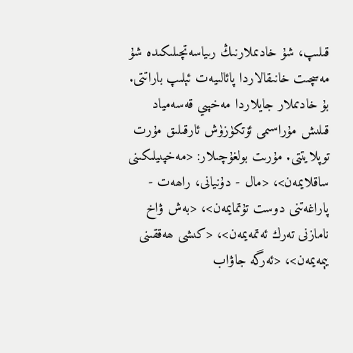قىلىپ، شۇ خادىملارنىڭ رىياسەتچىلىكىدە شۇ مەسچىت خانىقالاردا پائالىيەت ئېلىپ باراتتى. بۇ خادىملار جايلاردا مەخپىي قەسەمياد قىلىش مۇراسىمى ئۆتكۈزۈش ئارقىلىق مۇرت توپلايتتى. مۇرىت بولغۇچىلار: <مەخپىيلىكىنى ساقلايمەن>، <مال - دۇنيانى، راھەت - پاراغەتنى دوست تۇتمايمەن>، <بەش ۋاخ نامازنى تەرك ئەتمەيمەن>، <كىشى ھەققىنى يېمەيمەن>، <ئەرگە جاۋاب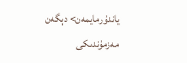ياندۇرمايمەن> دېگەن مەزمۇندىكى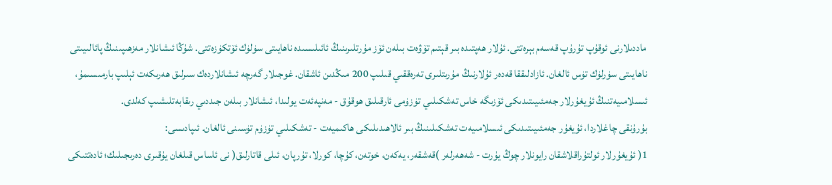ماددىلارنى ئوقۇپ تۇرۇپ قەسەم بېرەتتى. ئۇلار ھەپتىدە بىر قېتىم تۆۋەت بىلەن ئۆز مۇرتلىرىنىڭ ئائىلىسىدە ناھايىتى سۈلۈك ئۆتكۈزەتتى. شۇڭا ئىشانلار مەزھىپىنىڭ پائالىيىتى ناھايىتى سۈرلۈك تۈس ئالغان. ئازادلىققا قەدەر ئۇلارنىڭ مۇرىتلىرى تەرەققىي قىلىپ 200 مىڭدىن ئاشقان. غوجىلار گەرچە ئىشانلاردەك سىرلىق ھەرىكەت ئېلىپ بارمىسىمۇ، ئىسلامىيەتنىڭ ئۇيغۇرلار جەمئىيىتىدىكى ئۆزىگە خاس تەشكىلىي تۈزۈمى ئارقىلىق ھوقۇق - مەنپەئەت يولىدا، ئىشانلار بىلەن جىددىي رىقابەتلىشىپ كەلدى.
بۇرۇنقى چاغلاردا، ئۇيغۇر جەمئىيىتىدىكى ئىسلامىيەت تەشكىلىنىڭ بىر ئالاھىدىلىكى ھاكىميەت - تەشكىلىي تۈزۈم تۈسىنى ئالغان. ئىپادىسى:
1( ئۇيغۇرلار ئولتۇراقلاشقان رايونلار چوڭ يۇرت - شەھەرلەر )قەشقەر، يەكەن، خوتەن، كۇچا، كورلا، تۇرپان، ئىلى قاتارلىق( نى ئاساس قىلغان يۇقىرى دەرىجىلىك؛ ئادەتتىكى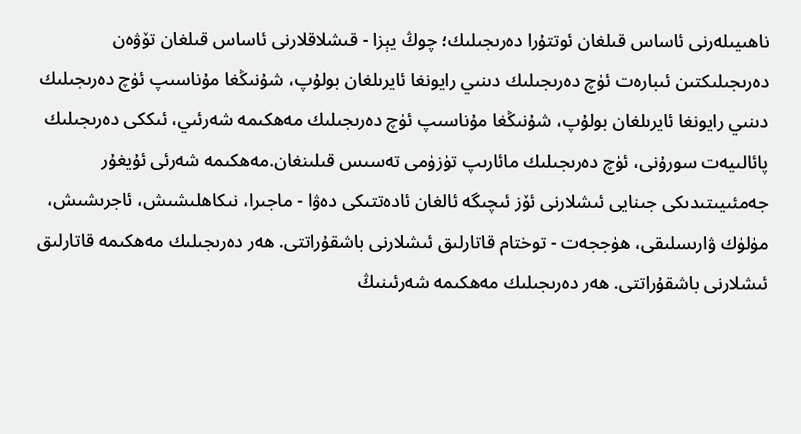ناھىيىلەرنى ئاساس قىلغان ئوتتۇرا دەرىجىلىك؛ چوڭ يېزا - قىشلاقلارنى ئاساس قىلغان تۆۋەن دەرىجىلىكتىن ئىبارەت ئۈچ دەرىجىلىك دىنىي رايونغا ئايرىلغان بولۇپ، شۇنىڭغا مۇناسىپ ئۈچ دەرىجىلىك دىنىي رايونغا ئايرىلغان بولۇپ، شۇنىڭغا مۇناسىپ ئۈچ دەرىجىلىك مەھكىمە شەرئىي، ئىككى دەرىجىلىك پائالىيەت سورۇنى، ئۈچ دەرىجىلىك مائارىپ تۈزۈمى تەسىس قىلىنغان.مەھكىمە شەرئى ئۇيغۇر جەمئىيىتىدىكى جىنايى ئىشلارنى ئۆز ئىچىگە ئالغان ئادەتتىكى دەۋا - ماجىرا، نىكاھلىشىش، ئاجرىشىش، مۈلۈك ۋارىسلىقى، ھۈججەت - توختام قاتارلىق ئىشلارنى باشقۇراتتى. ھەر دەرىجىلىك مەھكىمە قاتارلىق ئىشلارنى باشقۇراتتى. ھەر دەرىجىلىك مەھكىمە شەرئىنىڭ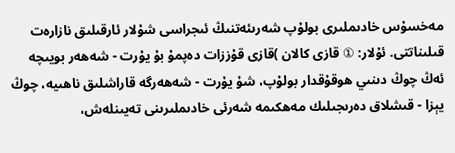مەخسۇس خادىملىرى بولۇپ شەرىئەتنىڭ ئىجراسى شۇلار ئارقىلىق نازارەت قىلىناتتى. ئۇلار: ① قازى كالان )قازى قۇززات دەپمۇ بۇ يۇرت - شەھەر بويىچە ئەڭ چوڭ دىنىي ھوقۇقدار بولۇپ، شۇ يۇرت - شەھەرگە قاراشلىق ناھىيە، چوڭ يېزا - قىشلاق دەرىجىلىك مەھكىمە شەرئى خادىملىرىنى تەيىنلەش،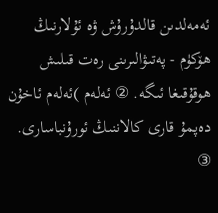ئەمەلدىن قالدۇرۇش ۋە ئۇلارنىڭ ھۆكۈم - پەتىۋالىرىنى رەت قىلىش ھوقۇقىغا ئىگە. ② ئەلەم )ئەلەم ئاخۇن دەپمۇ قارى كالاننىڭ ئورۇنباسارى. ③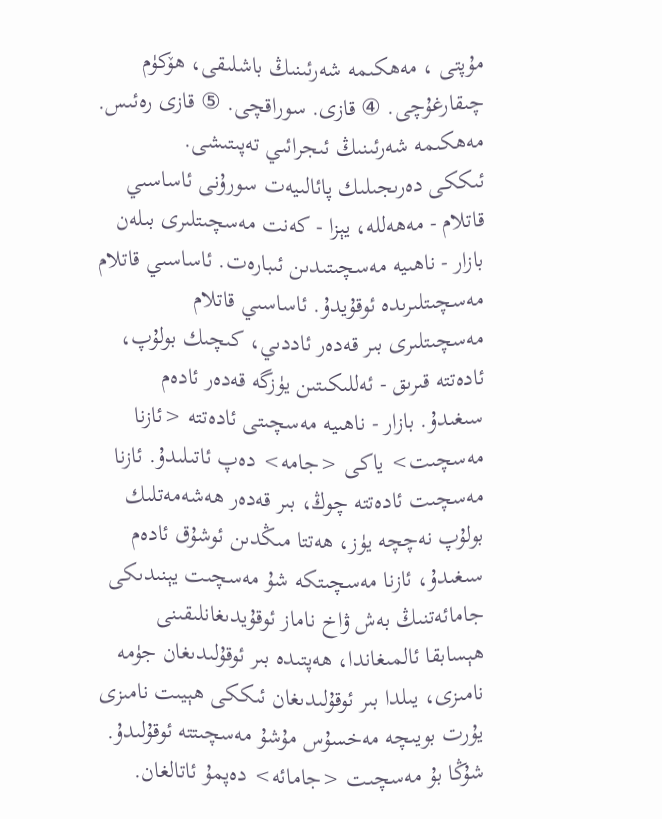مۇپتى ، مەھكىمە شەرئىنىڭ باشلىقى، ھۆكۈم چىقارغۇچى. ④ قازى. سوراقچى. ⑤ قازى رەئىس. مەھكىمە شەرئىنىڭ ئىجرائىي تەپىتىشى.
ئىككى دەرىجىلىك پائالىيەت سورۇنى ئاساسىي قاتلام - مەھەللە، يېزا - كەنت مەسچىتلىرى بىلەن بازار - ناھىيە مەسچىتىدىن ئىبارەت. ئاساسىي قاتلام مەسچىتلىرىدە ئوقۇيدۇ. ئاساسىي قاتلام مەسچىتلىرى بىر قەدەر ئاددىي، كىچىك بولۇپ، ئادەتتە قىرىق - ئەللىكىتىن يۈزگە قەدەر ئادەم سىغىدۇ. بازار - ناھىيە مەسچىتى ئادەتتە <ئازنا مەسچىت> ياكى <جامە> دەپ ئاتىلىدۇ. ئازنا مەسچىت ئادەتتە چوڭ، بىر قەدەر ھەشەمەتلىك بولۇپ نەچچە يۈز، ھەتتا مىڭدىن ئوشۇق ئادەم سىغىدۇ، ئازنا مەسچىتكە شۇ مەسچىت يېنىدىكى جامائەتنىڭ بەش ۋاخ ناماز ئوقۇيدىغانلىقىنى ھېسابقا ئالمىغاندا، ھەپتىدە بىر ئوقۇلىدىغان جۈمە نامىزى، يىلدا بىر ئوقۇلىدىغان ئىككى ھېيىت نامىزى يۇرت بويىچە مەخسۇس مۇشۇ مەسچىتتە ئوقۇلىدۇ. شۇڭا بۇ مەسچىت <جامائە> دەپمۇ ئاتالغان.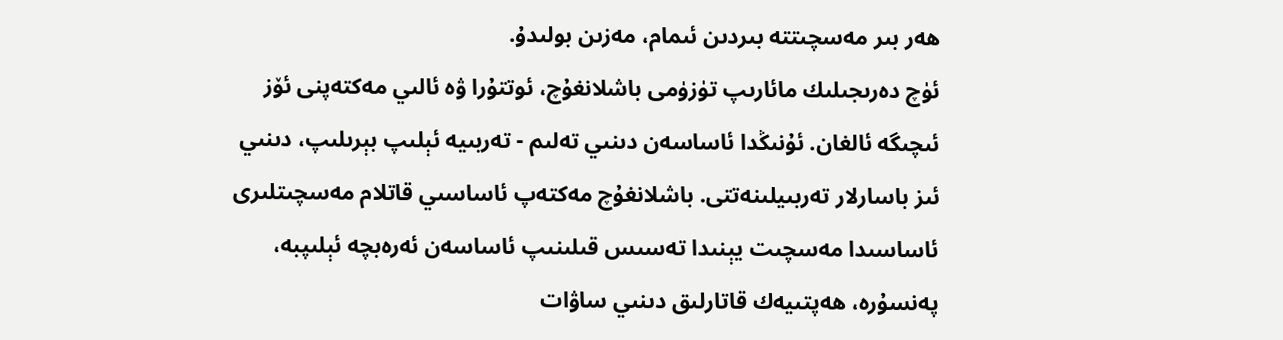ھەر بىر مەسچىتتە بىردىن ئىمام، مەزىن بولىدۇ.
ئۈچ دەرىجىلىك مائارىپ تۈزۈمى باشلانغۇچ، ئوتتۇرا ۋە ئالىي مەكتەپنى ئۆز ئىچىگە ئالغان. ئۇنىڭدا ئاساسەن دىنىي تەلىم - تەربىيە ئېلىپ بېرىلىپ، دىنىي ئىز باسارلار تەربىيلىنەتتى. باشلانغۇچ مەكتەپ ئاساسىي قاتلام مەسچىتلىرى ئاساسىدا مەسچىت يېنىدا تەسىس قىلىنىپ ئاساسەن ئەرەبچە ئېلىپبە، پەنسۇرە، ھەپتىيەك قاتارلىق دىنىي ساۋات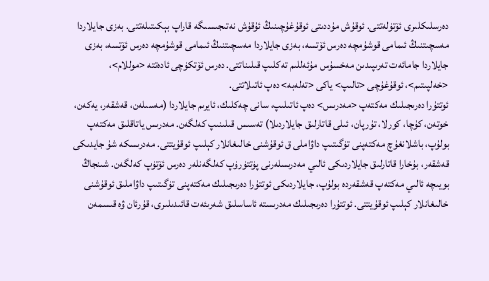دەرسلىكلىرى ئۆتۈلەتتى. ئوقۇش مۇددىتى ئوقۇغۇچىنىڭ ئۇقۇش نەتىجىسىگە قاراپ بېكىتىلەتتى. بەزى جايلاردا مەسچىتنىڭ ئىمامى قوشۇمچە دەرس ئۆتسە، بەزى جايلاردا مەسچىتنىڭ ئىمامى قوشۇمچە دەرس ئۆتسە، بەزى جايلاردا جامائەت تەرىپىدىن مەخسۇس مۇئەللىم تەكلىپ قىلىناتتى. دەرس ئۆتكۈچى ئادەتتە <موللام>، <خەلپىتىم>، ئوقۇغۇچى <تالىپ> ياكى <تەلەبە> دەپ ئاتىلاتتى.
ئوتتۇرا دەرىجىلىك مەكتەپ <مەدرىس> دەپ ئاتىلىپ، سانى چەكلىك، ئايرىم جايلاردا (مەسىلەن، قەشقەر، يەكەن، خوتەن، كۇچا، كورلا، تۇرپان، ئىلى قاتارلىق جايلاردىلا) تەسىس قىلىنىپ كەلگەن. مەدرىس ياتاقلىق مەكتەپ بولۇپ، باشلانغۇچ مەكتەپنى تۈگىتىپ داۋاملى ق ئوقۇشنى خالىغانلار كېلىپ ئوقۇيتتى. مەدرىسكە شۇ جايدىكى قەشقەر، بۇخارا قاتارلىق جايلاردىكى ئالىي مەدرىسلەرنى پۈتتۈرۈپ كەلگەنلەر دەرس ئۆتۈپ كەلگەن. شىنجاڭ بويىچە ئالىي مەكتەپ قەشقەردە بولۇپ، جايلاردىكى ئوتتۇرا دەرىجىلىك مەكتەپنى تۈگىتىپ داۋاملىق ئوقۇشنى خالىغانلار كېلىپ ئوقۇيتتى. ئوتتۇرا دەرىجىلىك مەدرىستە ئاساسلىق شەرىئەت قائىدىلىرى، قۇرئان ۋە قىسمەن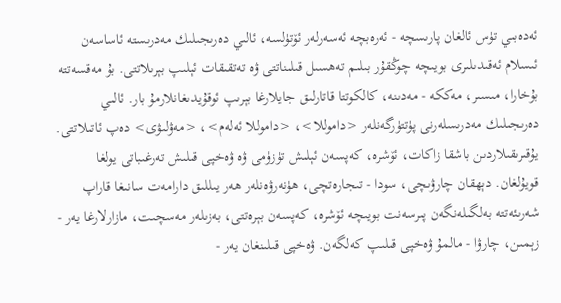ئەدەبىي تۈس ئالغان پارىسچە - ئەرەبچە ئەسەرلەر ئۆتۈلسە، ئالىي دەرىجىلىك مەدرىستە ئاساسەن ئىسلام ئەقىدىلىرى بويىچە چوڭقۇر بىلىم تەھسىل قىلىناتتى ۋە تەتقىقات ئېلىپ بېرىلاتتى. بۇ مەقسەتتە بۇخارا، مىسىر، مەككە - مەدىنە، كالكوتتا قاتارلىق جايلارغا بېرىپ ئوقۇيدىغانلارمۇ بار. ئالىي دەرىجىلىك مەدرىسلەرنى پۈتتۈرگەنلەر <داموللا>، <داموللا ئەلەم>، <مەۋلىۋى> دەپ ئاتىلاتتى.
يۇقىرىقىلاردىن باشقا زاكات، ئۆشرە، كەپسەن ئېلىش تۈزۈمى ۋە ۋەخپى قىلىش تەرغىباتى يولغا قويۇلغان. دېھقان چارۋىچى، سودا - تىجارەتچى، ھۈنەرۋەنلەر ھەر يىللىق دارامەت سانىغا قاراپ شەرىئەتتە بەلگىلەنگەن پىرسەنت بويىچە ئۆشرە، كەپسەن بېرەتتى، بەزىلەر مەسچىت، مازارلارغا يەر - زېمىن، چارۋا - مالمۇ ۋەخپى قىلىپ كەلگەن. ۋەخپى قىلىنغان يەر -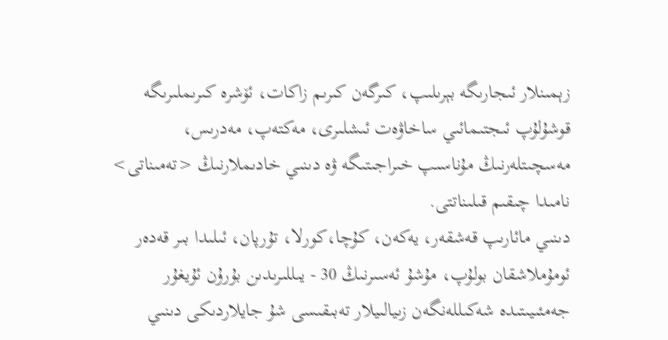زېمىنلار ئىجارىگە بېرىلىپ، كىرگەن كىرىم زاكات، ئۆشرە كىرىملىرىگە قوشۇلۇپ ئىجتىمائىي ساخاۋەت ئىشلىرى، مەكتەپ، مەدرىس، مەسچىتلەرنىڭ مۇناسىپ خىراجىتىگە ۋە دىنىي خادىملارنىڭ <تەمىناتى> نامىدا چىقىم قىلىناتتى.
دىنىي مائارىپ قەشقەر، يەكەن، كۇچا،كورلا، تۇرپان، ئىلىدا بىر قەدەر ئومۇملاشقان بولۇپ، مۇشۇ ئەسىرنىڭ 30 - يىللىرىدىن بۇرۇن ئۇيغۇر جەمئىيىتىدە شەكىللەنگەن زىيالىيلار تەبىقىسى شۇ جايلاردىكى دىنىي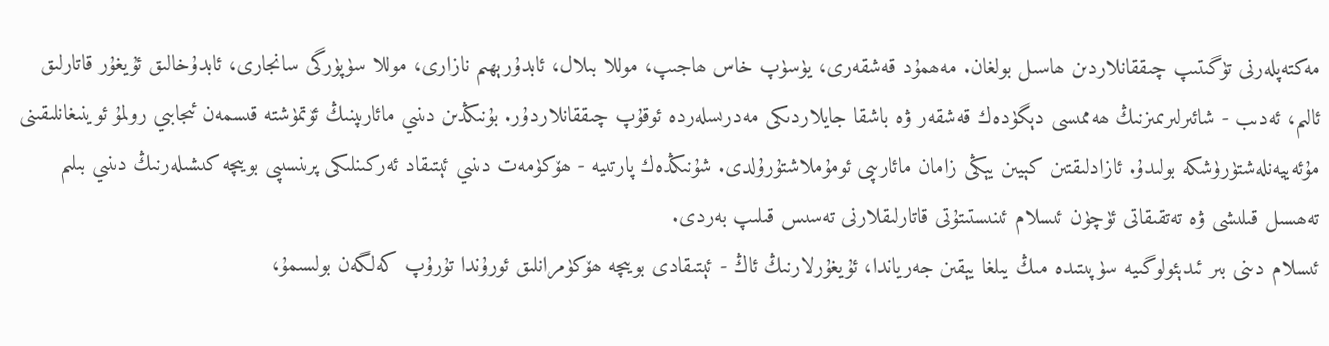مەكتەپلەرنى تۈگىتىپ چىققانلاردىن ھاسىل بولغان. مەھمۇد قەشقەرى، يۈسۈپ خاس ھاجىپ، موللا بىلال، ئابدۇرېھىم نازارى، موللا سۈپۈرگى سانجارى، ئابدۇخالىق ئۇيغۇر قاتارلىق ئالىم، ئەدىب - شائىرلىرىمىزنىڭ ھەممىسى دېگۈدەك قەشقەر ۋە باشقا جايلاردىكى مەدرىسلەردە ئوقۇپ چىققانلاردۇر. بۇنىڭدىن دىنىي مائارىپنىڭ ئۆتمۈشتە قىسمەن ئىجابىي رولمۇ ئوينىغانلىقىنى مۇئەييەنلەشتۈرۈشكە بولىدۇ. ئازادلىقتىن كېيىن يېڭى زامان مائارىپى ئومۇملاشتۇرۇلدى. شۇنىڭدەك پارتىيە - ھۆكۈمەت دىنىي ئېتىقاد ئەركىنلىكى پرىنسىپى بويىچە كىشىلەرنىڭ دىنىي بىلىم تەھسىل قىلىشى ۋە تەتقىقاتى ئۈچۈن ئىسلام ئىنىستىتۇتى قاتارلىقلارنى تەسىس قىلىپ بەردى.
ئىسلام دىنى بىر ئىدېئولوگىيە سۈپىتىدە مىڭ يىلغا يېقىن جەرياندا، ئۇيغۇرلارنىڭ ئاڭ - ئېتىقادى بويىچە ھۆكۈمرانلىق ئورۇندا تۇرۇپ كەلگەن بولسىمۇ،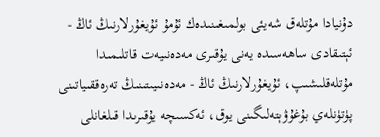دۇنيادا مۇتلەق شەيئى بولمىغىنىدەك ئۇمۇ ئۇيغۇرلارنىڭ ئاڭ - ئېتىقادى ساھەسىدە يەنى يۇقىرى مەدەنىيەت قاتلىمىدا مۇتلەقلىشىپ، ئۇيغۇرلارنىڭ ئاڭ - مەدەنىيىتىنىڭ تەرەققىياتىنى پۈتۈنلەي بۇغۇۋېتەلىگىنى يوق، ئەكسىچە يۇقىرىدا قىلغانلى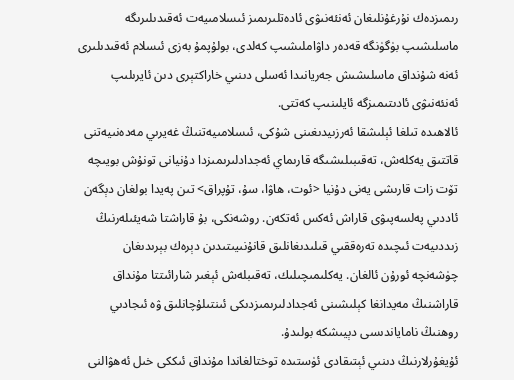رىمىزدەك نۇرغۇنلىغان ئەنئەنىۋى ئادەتلىرىمىز ئىسلامىيەت ئەقىدىلىرىگە ماسلىشىپ بۈگۈنگە قەدەر داۋاملىشىپ كەلدى، بولۇپمۇ بەزى ئىسلام ئەقىدىلىرى ئەنە شۇنداق ماسلىشىش جەريانىدا ئەسلى دىنىي خاراكتېرى دىن ئايرىلىپ ئەنئەنىۋى ئادىتىمىزگە ئايلىنىپ كەتتى.
ئالاھىدە تىلغا ئېلىشقا ئەرزىيدىغىنى شۇكى، ئىسلامىيەتنىڭ غەيرىي مەدەنىيەتنى قاتتىق يەكلەش، تەقىبىلىشىگە قارىماي ئەجدادلىرىمىزدا دۇنيانى تونۇش بويىچە تۆت زات قارىشى يەنى دۇنيا <ئوت، ھاۋا، سۇ، تۇپراق> تىن پەيدا بولغان دېگەن ئاددىي پەلسەپىۋى قاراش ئەكس ئەتكەن. روشەنكى، بۇ قاراشتا شەيئىلەرنىڭ زىددىيەت ئىچىدە تەرەققىي قىلىدىغانلىق قانۇنىيىتىدىن دېرەك بېرىدىغان چۈشەنچە ئورۇن ئالغان. يەكلىمىچىلىك، تەقىبلەش ئېغىر شارائىتتا مۇنداق قاراشنىڭ مەيدانغا كېلىشىنى ئەجدادلىرىمىزدىكى ئىنتىلۇچانلىق ۋە ئىجادىي روھنىڭ ناماياندىسى دېيىشكە بولىدۇ.
ئۇيغۇرلارنىڭ دىنىي ئېتىقادى ئۈستىدە توختالغاندا مۇنداق ئىككى خىل ئەھۋالنى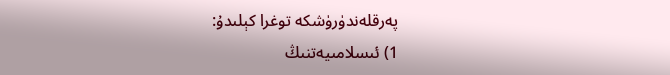پەرقلەندۈرۈشكە توغرا كېلىدۇ:
1) ئىسلامىيەتنىڭ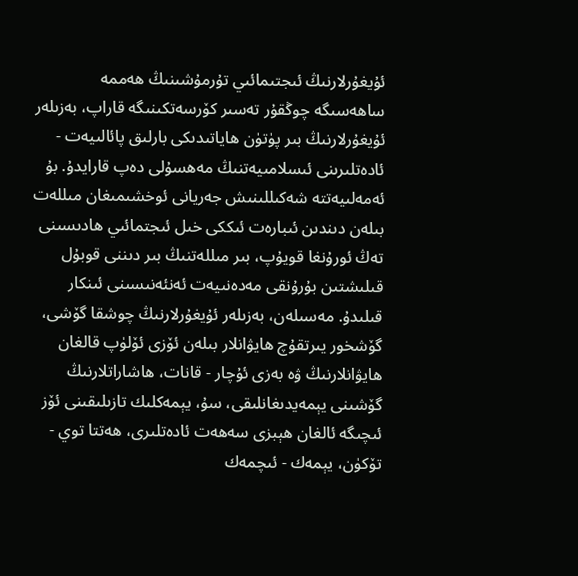ئۇيغۇرلارنىڭ ئىجتىمائىي تۇرمۇشىنىڭ ھەممە ساھەسىگە چوڭقۇر تەسىر كۆرسەتكىنىگە قاراپ، بەزىلەر ئۇيغۇرلارنىڭ بىر پۈتۈن ھاياتىدىكى بارلىق پائالىيەت - ئادەتلىرىنى ئىسلامىيەتنىڭ مەھسۇلى دەپ قارايدۇ. بۇ ئەمەلىيەتتە شەكىللىنىش جەريانى ئوخشىمىغان مىللەت بىلەن دىندىن ئىبارەت ئىككى خىل ئىجتمائىي ھادىسىنى تەڭ ئورۇنغا قويۇپ، بىر مىللەتنىڭ بىر دىننى قوبۇل قىلىشتىن بۇرۇنقى مەدەنىيەت ئەنئەنىسىنى ئىنكار قىلىدۇ. مەسىلەن، بەزىلەر ئۇيغۇرلارنىڭ چوشقا گۆشى، گۆشخور يىرتقۇچ ھايۋانلار بىلەن ئۆزى ئۆلۈپ قالغان ھايۋانلارنىڭ ۋە بەزى ئۇچار - قانات، ھاشاراتلارنىڭ گۆشىنى يېمەيدىغانلىقى، سۇ، يېمەكلىك تازىلىقىنى ئۆز ئىچىگە ئالغان ھېبزى سەھەت ئادەتلىرى، ھەتتا توي - تۆكۈن، يېمەك - ئىچمەك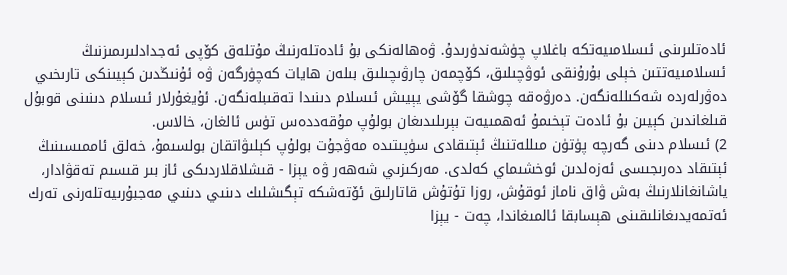ئادەتلىرىنى ئىسلامىيەتكە باغلاپ چۈشەندۈرىدۇ. ۋەھالەنكى بۇ ئادەتلەرنىڭ مۇتلەق كۆپى ئەجدادلىرىمىزنىڭ ئىسلامىيەتتىن خېلى بۇرۇنقى ئوۋچىلىق، كۆچمەن چارۋىچىلىق بىلەن ھايات كەچۈرگەن ۋە ئۇنىڭدىن كېيىنكى تارىخىي دەۋرلەردە شەكىللەنگەن. دەرۋەقە چوشقا گۆشى يېيىش ئىسلام دىنىدا تەقىبلەنگەن. ئۇيغۇرلار ئىسلام دىنىنى قوبۇل قىلغاندىن كېيىن بۇ ئادەت تېخىمۇ ئەھمىيەت بېرىلىدىغان بولۇپ مۇقەددەس تۈس ئالغان، خالاس.
2) ئىسلام دىنى گەرچە پۈتۈن مىللەتنىڭ ئېتىقادى سۈپىتىدە مەۋجۇت بولۇپ كېلىۋاتقان بولسىمۇ، خەلق ئاممىسىنىڭ ئېتىقاد دەرىجىسى ئەزەلدىن ئوخشىماي كەلدى. مەركىزىي شەھەر ۋە يېزا - قىشلاقلاردىكى ئاز بىر قىسىم تەقۋادار، ياشانغانلارنىڭ بەش ۋاق ناماز ئوقۇش، روزا تۇتۇش قاتارلىق ئۆتەشكە تېگىشلىك دىنىي دىنىي مەجبۇرىيەتلەرنى تەرك ئەتمەيدىغانلىقىنى ھېسابقا ئالمىغاندا، چەت - يېزا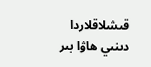قىشلاقلاردا دىنىي ھاۋا بىر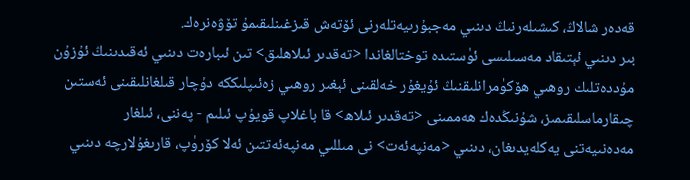قەدەر شالاڭ، كىشىلەرنىڭ دىنىي مەجبۇرىيەتلەرنى ئۆتەش قىزغىنلىقىمۇ تۆۋەنرەك.
بىر دىنىي ئېتىقاد مەسىلىسى ئۈستىدە توختالغاندا <تەقدىر ئىلاھلىق> تىن ئىبارەت دىنىي ئەقىدىنىڭ ئۇزۇن مۇددەتلىك روھىي ھۆكۈمرانلىقنىڭ ئۇيغۇر خەلقىنى ئېغىر روھىي زەئىپلىككە دۇچار قىلغانلىقىنى ئەستىن چىقارماسلىقىمىز، شۇنىڭدەك ھەممىنى <تەقدىر ئىلاھ> قا باغلاپ قويۇپ ئىلىم - پەننى، ئىلغار مەدەنىيەتنى يەكلەيدىغان، دىنىي <مەنپەئەت> نى مىللىي مەنپەئەتتىن ئەلا كۆرۈپ، قارىغۇلارچە دىنىي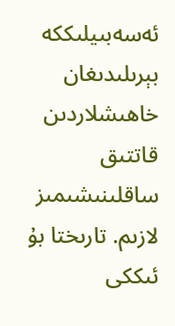ئەسەبىيلىككە بېرىلىدىغان خاھىشلاردىن قاتتىق ساقلىنىشىمىز لازىم. تارىختا بۇ ئىككى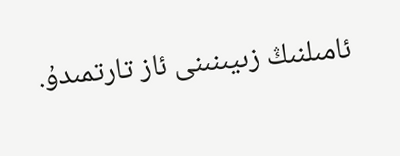ئامىلنىڭ زىيىنىنى ئاز تارتمىدۇ.